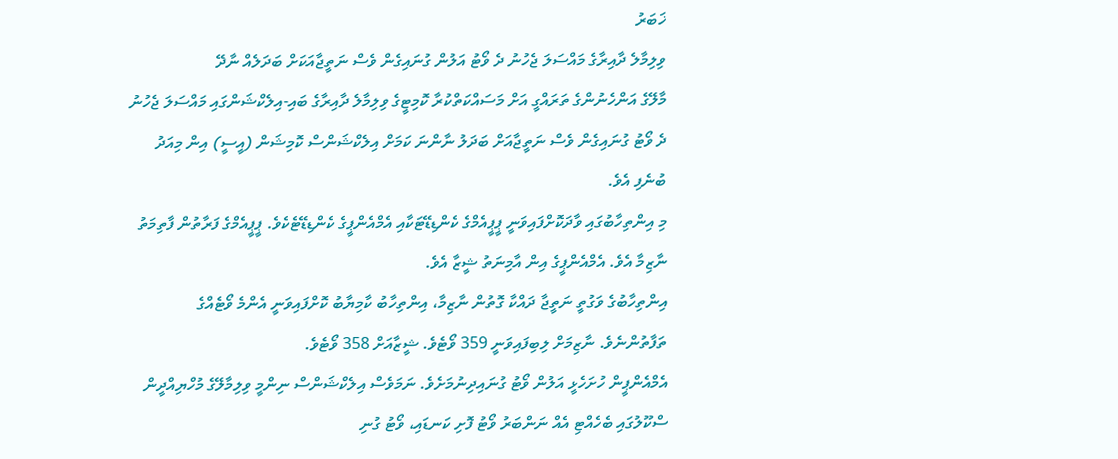ޚަބަރު
ވިލިމާލެ ދާއިރާގެ މައްސަލަ ޖެހުނު ދެ ވޯޓު އަލުން ގުނައިގެން ވެސް ނަތީޖާއަކަށް ބަދަލެއް ނާދޭ
މާލޭގެ އަންހެނުންގެ ތަރައްގީ އަށް މަސައްކަތްކުރާ ކޮމިޓީގެ ވިލިމާލެ ދާއިރާގެ ބައި-އިލެކްޝަންގައި މައްސަލަ ޖެހުނު ދެ ވޯޓު ގުނައިގެން ވެސް ނަތީޖާއަށް ބަދަލު ނާންނަ ކަމަށް އިލެކްޝަންސް ކޮމިޝަން (އީސީ) އިން މިއަދު ބުނެފި އެވެ.
މި އިންތިހާބުގައި ވާދަކޮށްފައިވަނީ ޕީޕީއެމްގެ ކެންޑިޑޭޓަކާއި އެމްއެންޕީގެ ކެންޑިޑޭޓެކެވެ. ޕީޕީއެމްގެ ފަރާތުން ފާތިމަތު ނާޒިމާ އެވެ. އެމްއެންޕީގެ އިން އާމިނަތު ޝީޒާ އެވެ.
އިންތިހާބުގެ ވަގުތީ ނަތީޖާ ދައްކާ ގޮތުން ނާޒިމާ، އިންތިހާބު ކާމިޔާބު ކޮށްފައިވަނީ އެންމެ ވޯޓެއްގެ ތަފާތުންނެވެ. ނާޒިމަށް ލިބިފައިވަނީ 359 ވޯޓެވެ. ޝީޒާއަށް 358 ވޯޓެވެ.
އެމްއެންޕީން ހުށަހެޅީ އަލުން ވޯޓު ގުނައިދިނުމަށެވެ. ނަމަވެސް އިލެކްޝަންސް ނިންމީ ވިލިމާލޭގެ މުހްޔިއްދީން ސްކޫލުގައި ބެހެއްޓި އެއް ނަންބަރު ވޯޓު ފޮށި ކަނޑައި، ވޯޓު ގުނި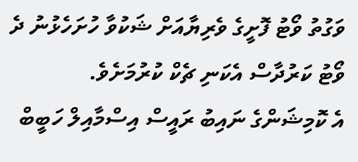ވަގުތު ވޯޓު ފޮށީގެ ވެރިޔާއަށް ޝަކުވާ ހުށަހެޅުނު ދެ ވޯޓު ކަރުދާސް އެކަނި ޗެކް ކުރުމަށެވެ.
އެ ކޮމިޝަންގެ ނައިބު ރައީސް އިސްމާއިލް ހަބީބް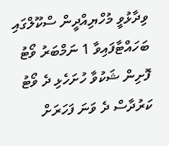ވިދާޅުވީ މުހްޔިއްދީން ސްކޫލްގައި ބަހައްޓާފައިވާ 1 ނަމްބަރު ވޯޓު ފޮށިން ޝަކުވާ ހުށަހެޅި ދެ ވޯޓު ކަރުދާސް ދެ ވަނަ ފަހަރަށް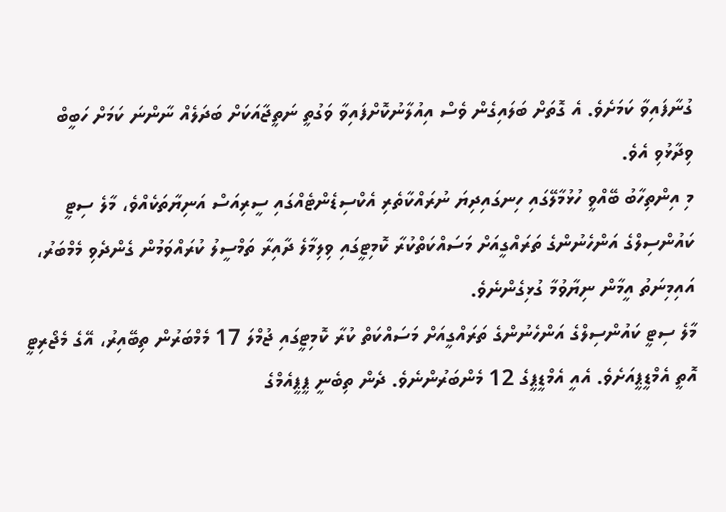ގުނާފައިވާ ކަމަށެވެ. އެ ގޮތަށް ބަލައިގެން ވެސް އިއުލާނުކޮށްފައިވާ ވަގުތީ ނަތީޖާއަކަށް ބަދަލެއް ނާންނަ ކަމަށް ހަބީބް ވިދާޅުވި އެވެ.
މި އިންތިހާބު ބޭއްވީ ހުޅުމާލޭގައި ހިނގައިދިޔަ ނުރައްކާތެރި އެކްސިޑެންޓެއްގައި ސީރިއަސް އަނިޔާތަކެއްވެ، މާލެ ސިޓީ ކައުންސިލްގެ އަންހެނުންގެ ތަރައްގީއަށް މަސައްކަތްކުރާ ކޮމިޓީގައި ވިލިމާލެ ދާއިރާ ތަމްސީލު ކުރައްވަމުން ގެންދެވި މެމްބަރު، އައިމިނަތު އީމާން ނިޔާވުމާ ގުޅިގެންނެވެ.
މާލެ ސިޓީ ކައުންސިލްގެ އަންހެނުންގެ ތަރައްގީއަށް މަސައްކަތް ކުރާ ކޮމިޓީގައި ޖުމްލަ 17 މެމްބަރުން ތިބޭއިރު، އޭގެ މެޖޯރިޓީ އޮތީ އެމްޑީޕީއަށެވެ. އެއީ އެމްޑީޕީގެ 12 މެންބަރުންނެވެ. ދެން ތިބެނީ ޕީޕީއެމްގެ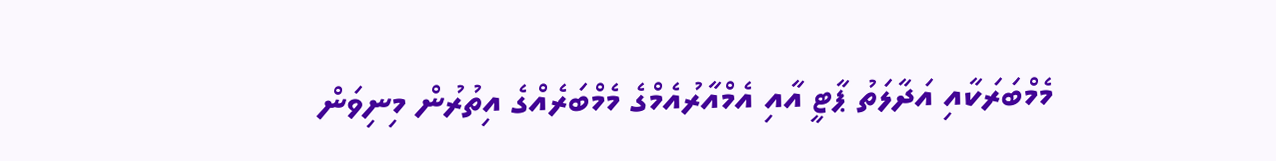މެމްބަރަކާއި އަދާލަތު ޕާޓީ އާއި އެމްއާރުއެމްގެ މެމްބަރެއްގެ އިތުރުން މިނިވަން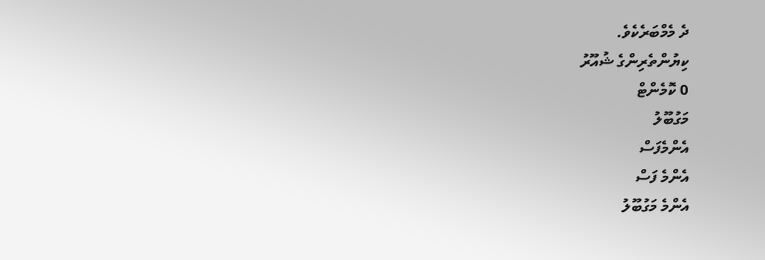ދެ މެމްބަރެކެވެ.
ކިޔުންތެރިންގެ ޝުއޫރު
0 ކޮމެންޓް
މަގުބޫލު
އެންމެފަސް
އެންމެ ފަސް
އެންމެ މަގުބޫލު